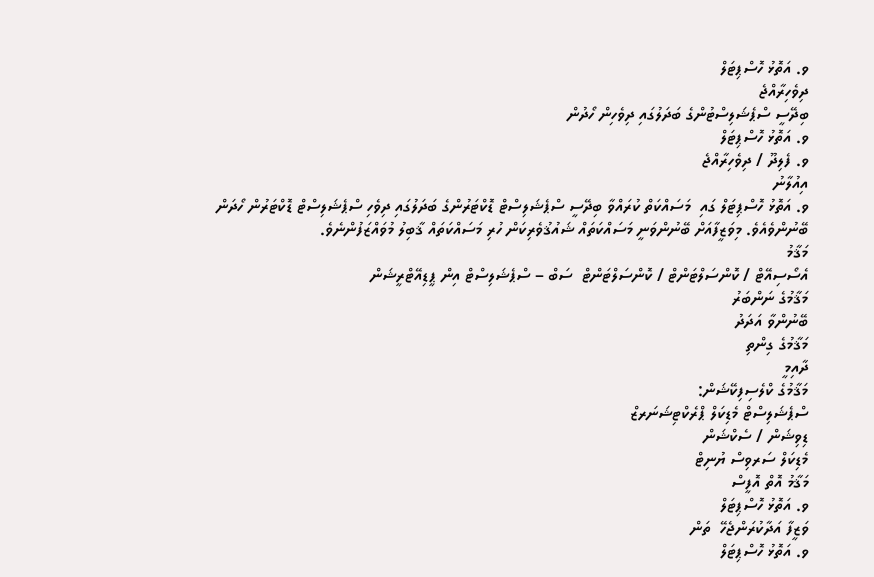ވ. އަތޮޅު ހޮސްޕިޓަލް
ދިވެހިރާއްޖެ
ބިދޭސީ ސްޕެޝަލިސްޓުންގެ ބަދަލުގައި ދިވެހިން ހޯދުން
ވ. އަތޮޅު ހޮސްޕިޓަލް
ވ. ފެލިދޫ / ދިވެހިރާއްޖެ
އިއުލާނު
ވ. އަތޮޅު ހޮސްޕިޓަލް ގައި  މަސައްކަތް ކުރައްވާ ބިދޭސީ ސްޕެޝަލިސްޓް ޑޮކްޓަރުންގެ ބަދަލުގައި ދިވެހި ސްޕެޝަލިސްޓް ޑޮކްޓަރުން ހޯދަން ބޭނުންވެއެވެ. މިވަޒީފާއަށް ބޭނުންވަނީ މަސައްކަތައް ޝައުޤުވެރިކަން ހުރި މަސައްކަތައް ޤާބިލު މުވައްޒަފުންނެވެ.
މަޤާމު
އެސޯސިއޭޓް / ކޮންސަލްޓަންޓް / ކޮންސަލްޓަންޓް  ސަބް – ސްޕެޝަލިސްޓް އިން ޕީޑިއޭޓްރީޝަން
މަޤާމުގެ ނަންބަރު
ބޭނުންވާ އަދަދު
މަޤާމުގެ ގިންތި
ދާއިމީ
މަޤާމުގެ ކްލެސިފިކޭޝަން:
ސްޕެޝަލިސްޓް މެޑިކަލް ޕްރެކްޓިޝަނަރޒް
ޑިވިޝަން / ސެކްޝަން
މެޑިކަލް ސަރވިސް ޔުނިޓް
މަޤާމު އޮތް އޮފީސް
ވ. އަތޮޅު ހޮސްޕިޓަލް
ވަޒީފާ އަދާކުރަންޖެހޭ  ތަން
ވ. އަތޮޅު ހޮސްޕިޓަލް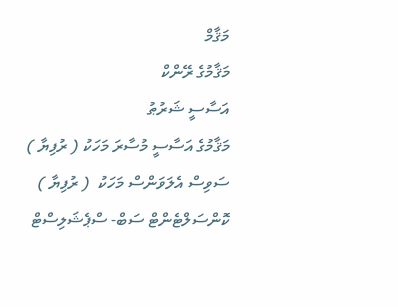މަޤާމް
މަޤާމުގެ ރޭންކް
އަސާސީ ޝަރުޠު
މަޤާމުގެ އަސާސީ މުސާރަ މަހަކު ( ރުފިޔާ )
ސަވިސް އެލަވަންސް މަހަކު  ( ރުފިޔާ )
ކޮންސަލްޓެންޓް ސަބް- ސްޕެޝަލިސްޓް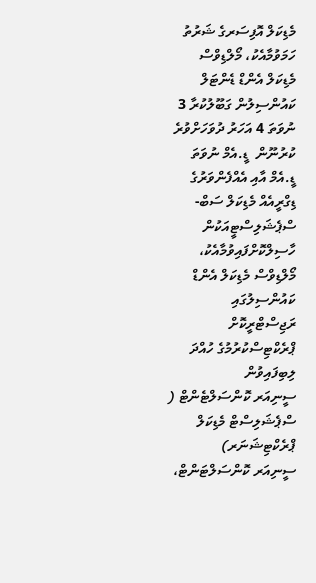މެޑިކަލް އޮފިސަރގެ ޝަރުތު ހަމަވުމާއެކު، މޯލްޑިވްސް މެޑިކަލް އެންޑް ޑެންޓަލް ކައުންސިލުން ގަބޫލުކުރާ 3 ނުވަތަ 4 އަހަރު ދުވަހަށްވުރެ ކުރުނޫން  ޑީ.އެމް ނުވަތަ ޑީ.އެމް އާއި އެއްފެންވަރުގެ ޑިގްރީއެއް މެޑިކަލް ސަބް-ސްޕެޝަލިސްޓީއަކުން ހާސިލްކޮށްފައިވުމާއެކު، މޯލްޑިވްސް މެޑިކަލް އެންޑް ކައުންސިލުގައި ރަޖިސްޓްރީކޮށް ޕްރެކްޓިސްކުރުމުގެ ހުއްދަ ލިބިފައިވުން
ސީނިއަރ ކޮންސަލްޓެންޓް ( ސްޕެޝަލިސްޓް މެޑިކަލް ޕްރެކްޓިޝަނަރ)
ސީނިއަރ ކޮންސަލްޓަންޓް،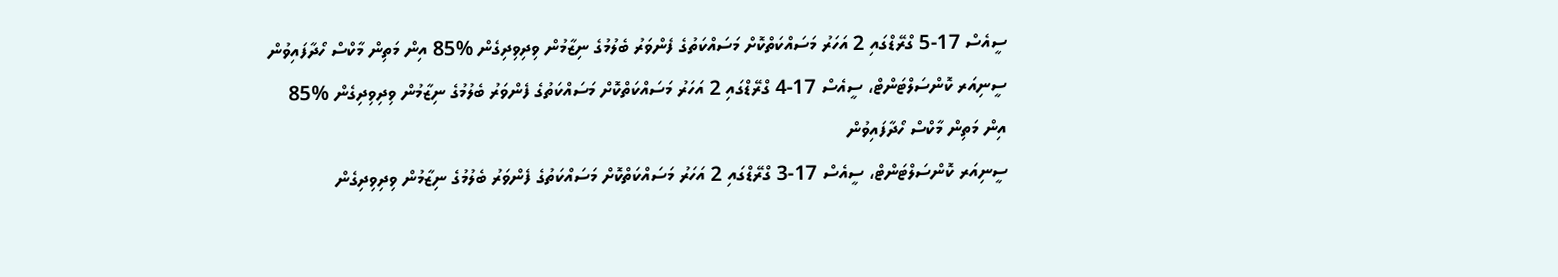ސީއެސް 17-5 ގްރޭޑްގައި 2 އަހަރު މަސައްކަތްކޮށް މަސައްކަތުގެ ފެންވަރު ބެލުމުގެ ނިޒާމުން ވިދިވިދިގެން %85 އިން މަތިން މާކްސް ހޯދާފައިވުން
ސީނިއަރ ކޮންސަލްޓަންޓް، ސީއެސް 17-4 ގްރޭޑްގައި 2 އަހަރު މަސައްކަތްކޮށް މަސައްކަތުގެ ފެންވަރު ބެލުމުގެ ނިޒާމުން ވިދިވިދިގެން %85 އިން މަތިން މާކްސް ހޯދާފައިވުން
ސީނިއަރ ކޮންސަލްޓަންޓް، ސީއެސް 17-3 ގްރޭޑްގައި 2 އަހަރު މަސައްކަތްކޮށް މަސައްކަތުގެ ފެންވަރު ބެލުމުގެ ނިޒާމުން ވިދިވިދިގެން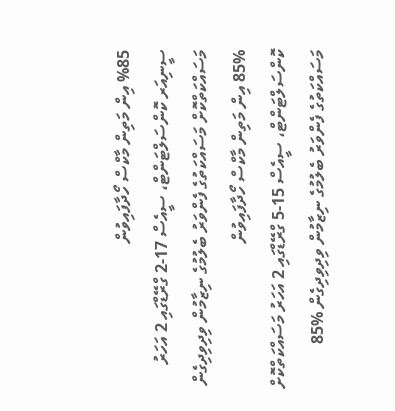%85 އިން މަތިން މާކްސް ހޯދާފައިވުން
ސީނިއަރ ކޮންސަލްޓަންޓް، ސީއެސް 17-2 ގްރޭޑްގައި 2 އަހަރު މަސައްކަތްކޮށް މަސައްކަތުގެ ފެންވަރު ބެލުމުގެ ނިޒާމުން ވިދިވިދިގެން %85 އިން މަތިން މާކްސް ހޯދާފައިވުން
ކޮންސަލްޓަންޓް، ސީއެސް 15-5 ގްރޭޑްގައި 2 އަހަރު މަސައްކަތްކޮށް މަސައްކަތުގެ ފެންވަރު ބެލުމުގެ ނިޒާމުން ވިދިވިދިގެން %85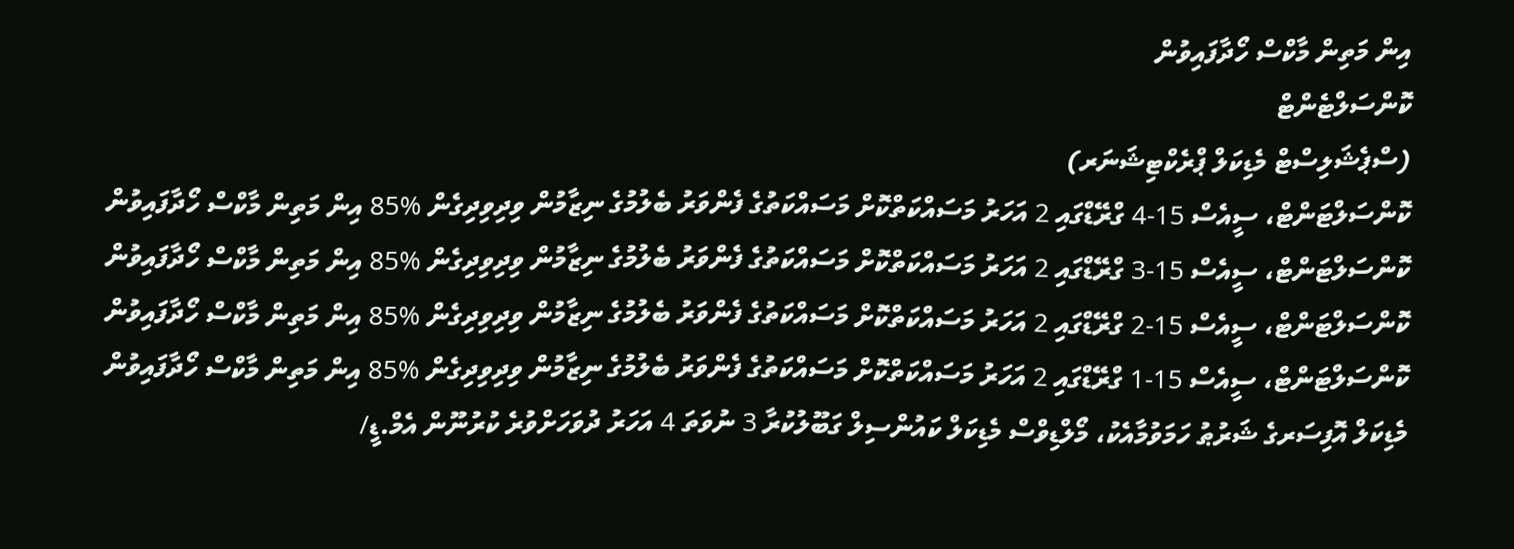އިން މަތިން މާކްސް ހޯދާފައިވުން
ކޮންސަލްޓެންޓް
(ސްޕެޝަލިސްޓް މެޑިކަލް ޕްރެކްޓިޝަނަރ)
ކޮންސަލްޓަންޓް، ސީއެސް 15-4 ގްރޭޑްގައި 2 އަހަރު މަސައްކަތްކޮށް މަސައްކަތުގެ ފެންވަރު ބެލުމުގެ ނިޒާމުން ވިދިވިދިގެން %85 އިން މަތިން މާކްސް ހޯދާފައިވުން
ކޮންސަލްޓަންޓް، ސީއެސް 15-3 ގްރޭޑްގައި 2 އަހަރު މަސައްކަތްކޮށް މަސައްކަތުގެ ފެންވަރު ބެލުމުގެ ނިޒާމުން ވިދިވިދިގެން %85 އިން މަތިން މާކްސް ހޯދާފައިވުން
ކޮންސަލްޓަންޓް، ސީއެސް 15-2 ގްރޭޑްގައި 2 އަހަރު މަސައްކަތްކޮށް މަސައްކަތުގެ ފެންވަރު ބެލުމުގެ ނިޒާމުން ވިދިވިދިގެން %85 އިން މަތިން މާކްސް ހޯދާފައިވުން
ކޮންސަލްޓަންޓް، ސީއެސް 15-1 ގްރޭޑްގައި 2 އަހަރު މަސައްކަތްކޮށް މަސައްކަތުގެ ފެންވަރު ބެލުމުގެ ނިޒާމުން ވިދިވިދިގެން %85 އިން މަތިން މާކްސް ހޯދާފައިވުން
މެޑިކަލް އޮފިސަރގެ ޝަރުޠު ހަމަވުމާއެކު، މޯލްޑިވްސް މެޑިކަލް ކައުންސިލް ގަބޫލުކުރާ 3 ނުވަތަ 4 އަހަރު ދުވަހަށްވުރެ ކުރުނޫން އެމް.ޑީ/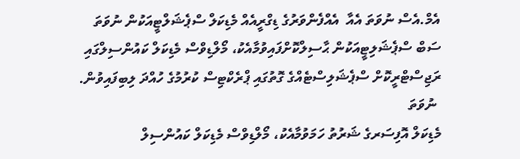އެމް.އެސް ނުވަތަ އެއާ  އެއްފެންވަރުގެ ޑިގްރީއެއް މެޑިކަލް ސްޕެޝަލްޓީއަކުން ނުވަތަ ސަބް ސްޕެޝަލިޓީއަކުން ޙާސިލްކޮށްފައިވުމާއެކު، މޯލްޑިވްސް މެޑިކަލް ކައުންސިލްގައި ރަޖިސްޓްރީކޮށް ސްޕެޝަލިސްޓެއްގެ ގޮތުގައި ޕްރެކްޓިސް ކުރުމުގެ ހުއްދަ ލިބިފައިވުން.
 ނުވަތަ
މެޑިކަލް އޮފިސަރގެ ޝަރުތު ހަމަވުމާއެކު، މޯލްޑިވްސް މެޑިކަލް ކައުންސިލް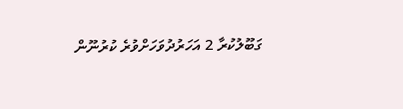ގަބޫލުކުރާ 2 އަހަރުދުވަހަށްވުރެ ކުރުނޫން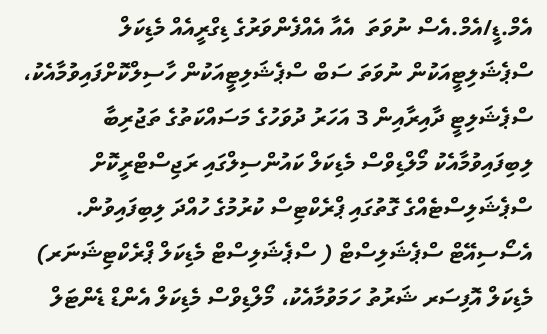އެމް.ޑީ/އެމް.އެސް ނުވަތަ  އެއާ އެއްފެންވަރުގެ ޑިގްރީއެއް މެޑިކަލް ސްޕެޝަލިޓީއަކުން ނުވަތަ ސަބް ސްޕެޝަލިޓީއަކުން ހާސިލްކޮށްފައިވުމާއެކު، ސްޕެޝަލިޓީ ދާއިރާއިން 3 އަހަރު ދުވަހުގެ މަސައްކަތުގެ ތަޖުރިބާ ލިބިފައިވުމާއެކު މޯލްޑިވްސް މެޑިކަލް ކައުންސިލްގައި ރަޖިސްޓްރީކޮށް ސްޕެޝަލިސްޓެއްގެ ގޮތުގައި ޕްރެކްޓިސް ކުރުމުގެ ހުއްދަ ލިބިފައިވުން.
އެސޯސިއޭޓް ސްޕެޝަލިސްޓް ( ސްޕެޝަލިސްޓް މެޑިކަލް ޕްރެކްޓިޝަނަރ)
މެޑިކަލް އޮފިސަރ ޝަރުތު ހަމަވުމާއެކު، މޯލްޑިވްސް މެޑިކަލް އެންޑް ޑެންޓަލް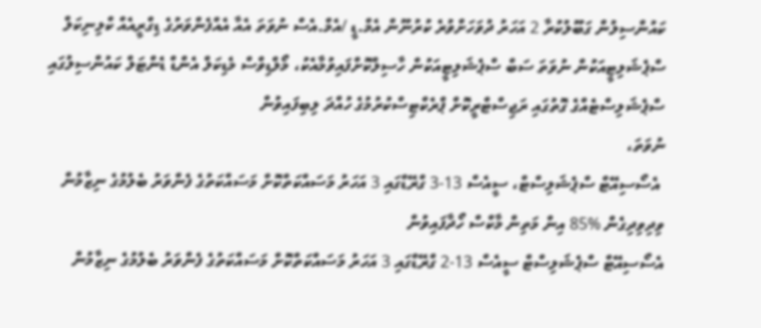ކައުންސިލުން ގަބޫލުކުރާ 2 އަހަރު ދުވަހަށްވުރެ ކުރުނޫން އެމް.ޑީ /އެމް.އެސް ނުވަތަ އެއާ އެއްފެންވަރުގެ ޑިގްރީއެއް ކްލިނިކަލް ސްޕެޝަލިޓީއަކުން ނުވަތަ ސަބް ސްޕެޝަލިޓީއަކުން ހާސިލްކޮށްފައިވުމާއެކު، މޯލްޑިވްސް މެޑިކަލް އެންޑް ޑެންޓަލް ކައުންސިލުގައި ސްޕެޝަލިސްޓެއްގެ ގޮތުގައި ރަޖިސްޓްރީކޮށް ޕްރެކްޓިސްކުރުމުގެ ހުއްދަ ލިބިފައިވުން
ނުވަތަ،
 އެސޯސިއޭޓް ސްޕެޝަލިސްޓް، ސީއެސް 13-3 ގްރޭޑްގައި 3 އަހަރު މަސައްކަތްކޮށް މަސައްކަތުގެ ފެންވަރު ބެލުމުގެ ނިޒާމުން ވިދިވިދިގެން %85 އިން މަތިން މާކްސް ހޯދާފައިވުން
އެސޯސިއޭޓް ސްޕެޝަލިސްޓް ސީއެސް 13-2 ގްރޭޑްގައި 3 އަހަރު މަސައްކަތްކޮށް މަސައްކަތުގެ ފެންވަރު ބެލުމުގެ ނިޒާމުން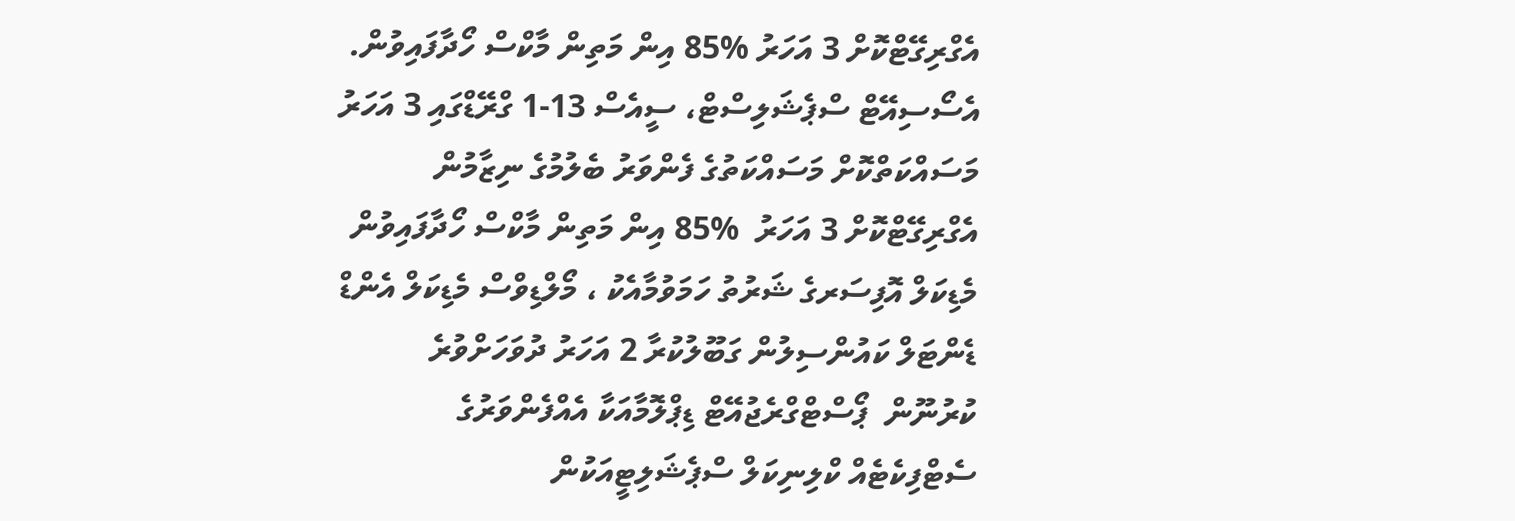އެގްރިގޭޓްކޮށް 3 އަހަރު %85 އިން މަތިން މާކްސް ހޯދާފައިވުން.
އެސޯސިއޭޓް ސްޕެޝަލިސްޓް، ސީއެސް 13-1 ގްރޭޑްގައި 3 އަހަރު މަސައްކަތްކޮށް މަސައްކަތުގެ ފެންވަރު ބެލުމުގެ ނިޒާމުން އެގްރިގޭޓްކޮށް 3 އަހަރު  %85 އިން މަތިން މާކްސް ހޯދާފައިވުން
މެޑިކަލް އޮފިސަރގެ ޝަރުތު ހަމަވުމާއެކު ، މޯލްޑިވްސް މެޑިކަލް އެންޑް ޑެންޓަލް ކައުންސިލުން ގަބޫލުކުރާ 2 އަހަރު ދުވަހަށްވުރެ ކުރުނޫން  ޕޯސްޓްގްރެޖުއޭޓް ޑިޕްލޮމާއަކާ އެއްފެންވަރުގެ ސެޓްފިކެޓެއް ކްލިނިކަލް ސްޕެޝަލިޓީއަކުން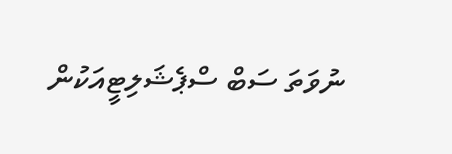ނުވަތަ ސަބް ސްޕެޝަލިޓީއަކުން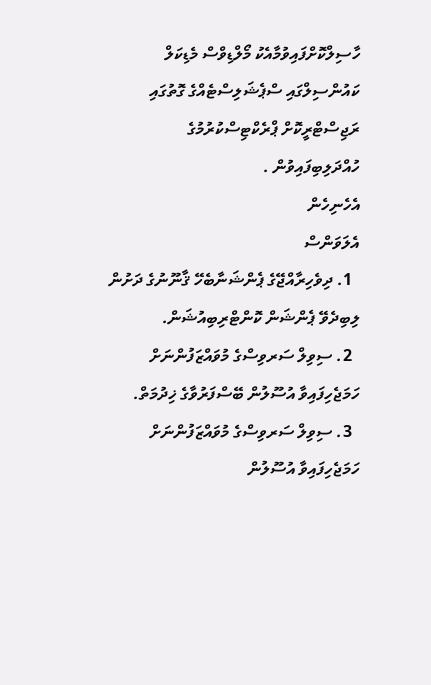ހާސިލްކޮށްފައިވުމާއެކު މޯލްޑިވްސް މެޑިކަލް ކައުންސިލްގައި ސްޕެޝަލިސްޓެއްގެ ގޮތުގައި ރަޖިސްޓްރީކޮށް ޕްރެކްޓިސްކުރުމުގެ ހުއްދަލިބިފައިވުން .
އެހެނިހެން
އެލަވަންސް
  1. ދިވެހިރާއްޖޭގެ ޕެންޝަނާބެހޭ ޤާނޫނުގެ ދަށުން ލިބިދެވޭ ޕެންޝަން ކޮންޓްރިބިއުޝަން.
  2. ސިވިލް ސަރވިސްގެ މުވައްޒަފުންނަށް ހަމަޖެހިފައިވާ އުސޫލުން ބޭސްފަރުވާގެ ޚިދުމަތް.
  3. ސިވިލް ސަރވިސްގެ މުވައްޒަފުންނަށް ހަމަޖެހިފައިވާ އުސޫލުން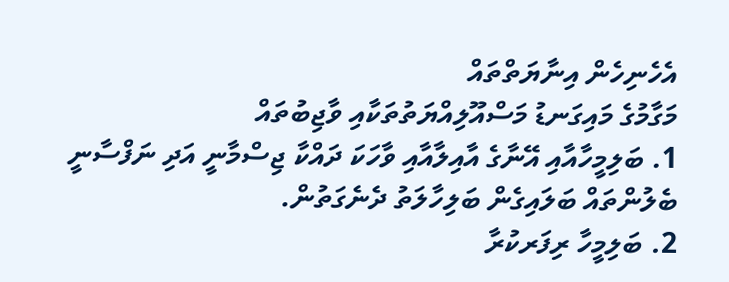އެހެނިހެން އިނާޔަތްތައް
މަގާމުގެ މައިގަނޑު މަސްއޫލިއްޔަތުތަކާއި ވާޖިބުތައް
1. ބަލިމީހާއާއި އޭނާގެ އާއިލާއާއި ވާހަކަ ދައްކާ ޖިސްމާނީ އަދި ނަފްސާނީ ބެލުންތައް ބަލައިގެން ބަލިހާލަތު ދެނެގަތުން.
2. ބަލިމީހާ ރިފަރކުރާ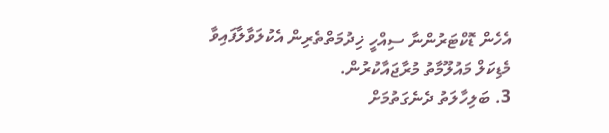އެހެން ޑޮކްޓަރުންނާ ސިއްހީ ޚިދުމަތްތެރިން އެކުލަވާލާފައިވާ މެޑިކަލް މައުލޫމާތު މުރާޖައާކުރުން.
3. ބަލިހާލަތު ދެނެގަތުމަށް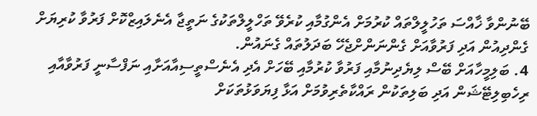ބޭނުންވާ ޚާއްސަ ތަހުލީލްތައް ކުރުމަށް އެންގުމާއި ކުރެވޭ ތަހްލީލްތަކުގެ ނަތީޖާ އެނެލައިޒްކޮށް ފަރުވާ ކުރިޔަށް  ގެންދިއުން އަދި ފަރުވާއަށް ގެންނަންށްޖެހޭ ބަދަލުތައް ގެނައުން.
4. ބަލިމީހާއަށް ބޭސް ލިޔެދިނުމާއި ފަރުވާ ކުރުމާއި ބޭހަށް އެދި އެނެސްތީސިއާއަށާއި ނަފްސާނީ ފަރުވާއާއި  ރިހެބިލިޓޭޝަން އަދި ބަލިތަކުން ރައްކާތެރިވުމަށް އަޅާ ފިޔަވަޅުތަކަށް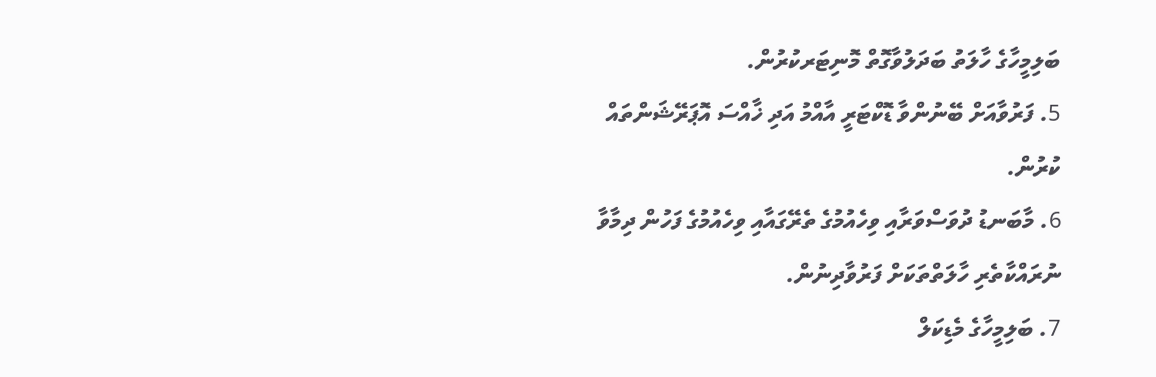ބަލިމީހާގެ ހާލަތު ބަދަލުވާގޮތް މޮނިޓަރކުރުން.
5. ފަރުވާއަށް ބޭނުންވާ ޑޮކްޓަރީ އާއްމު އަދި ޚާއްސަ އޮޕަރޭޝަންތައް ކުރުން.
6. މާބަނޑު ދުވަސްވަރާއި ވިހެއުމުގެ ތެރޭގައާއި ވިހެއުމުގެ ފަހުން ދިމާވާ ނުރައްކާތެރި ހާލަތްތަކަށް ފަރުވާދިނުން.
7. ބަލިމީހާގެ މެޑިކަލް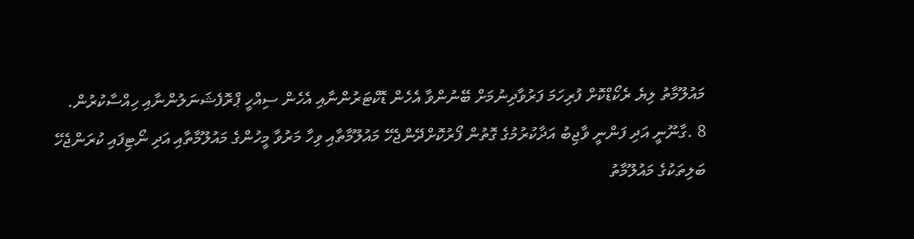މައުލޫމާތު ލިޔެ ރެކޯޑްކޮށް ފުރިހަމަ ފަރުވާދިނުމަށް ބޭނުންވާ އެހެން ޑޮކްޓަރުންނާއި އެހެން ސިއްހީ ޕްރޮފެޝަނަލުންނާއި ހިއްސާކުރުން.
8 .ގާނޫނީ އަދި ފަންނީ ވާޖިބު އަދާކުރުމުގެ ގޮތުން ފޯރުކޮށްދޭންޖެހޭ މައުލޫމާތާއި ވިހާ މަރުވާ މީހުންގެ މައުލޫމާތާއި އަދި ނޯޓިފައި ކުރަންޖެހޭ ބަލިތަކުގެ މައުލޫމާތު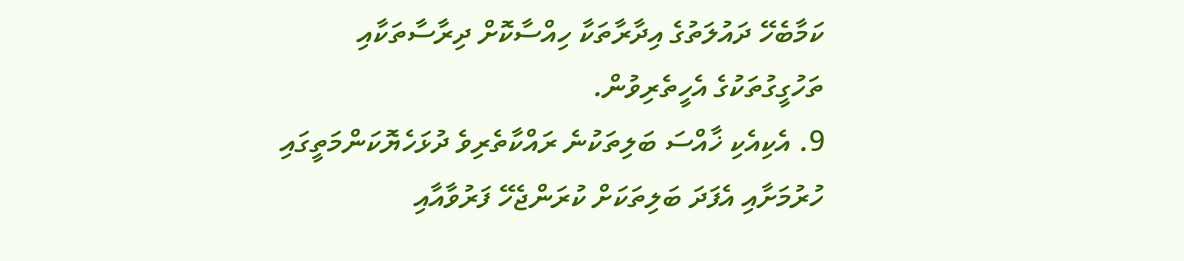ކަމާބެހޭ ދައުލަތުގެ އިދާރާތަކާ ހިއްސާކޮށް ދިރާސާތަކާއި ތަހުގީގުތަކުގެ އެހީތެރިވުން.
9. އެކިއެކި ޚާއްސަ ބަލިތަކުނެ ރައްކާތެރިވެ ދުޅަހެޔޮކަންމަތީގައި ހުރުމަށާއި އެފަދަ ބަލިތަކަށް ކުރަންޖެހޭ ފަރުވާއާއި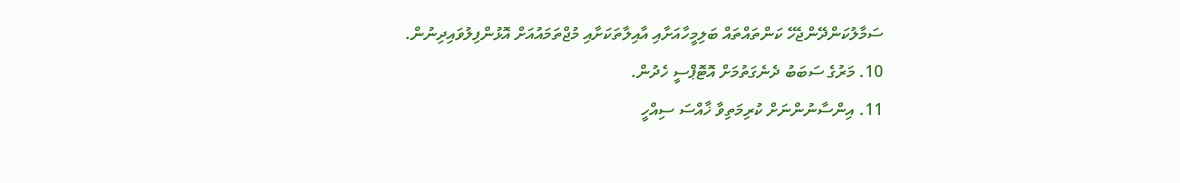ސަމާލުކަންދޭންޖެހޭ ކަންތައްތައް ބަލިމީހާއަށާއި އާއިލާތަކަށާއި މުޖްތަމައުއަށް އޮޅުންފިލުވައިދިނުން.
10. މަރުގެ ސަބަބު ދެނެގަތުމަށް އޮޓޮޕްސީ ހެދުން.
11. އިންސާނުންނަށް ކުރިމަތިވާ ޚާއްސަ ސިއްހީ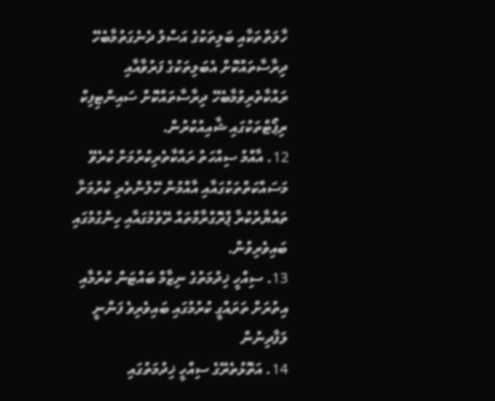ހާލަތްތަކާއި ބަލިތަކުގެ އަސްލު ދެނެގަތުމާބެހޭ ދިރާސާތައްކޮށް އެބަލިތަކުގެ ފަރުވާއާއި ރައްކާތެރިވުމާބެހޭ ދިރާސާތައްކޮށް ސައިންޓިފިކް ރިޕޯޓްތަކުގައި ޝާއިއުކުރުން.
12. އާއްމު ސިއްހަތު ރައްކާތެރިކުރުމަށް ކުރެވޭ މަސައްކަތްތަކުގައާއި އާއްމުން ހޭލުންތެރި ކުރުމަށާ ތައްޔާރުކުރާ ޕްރޮގްރާމްތައް ރޭވުމުގައާއި ހިންގުމުގައި ބައިވެރިވުން.
13. ސިއްހީ ޚިދުމަތުގެ ނިޒާމް ބައްޓަން ކުރުމާއި އިތުރަށް ތަރައްގީ ކުރުމުގައި ބައިވެރިވެ ފަންނީ ލަފާދިނުން
14. އަތޮޅުތެރޭގެ ސިއްހީ ޚިދުމަތުގައި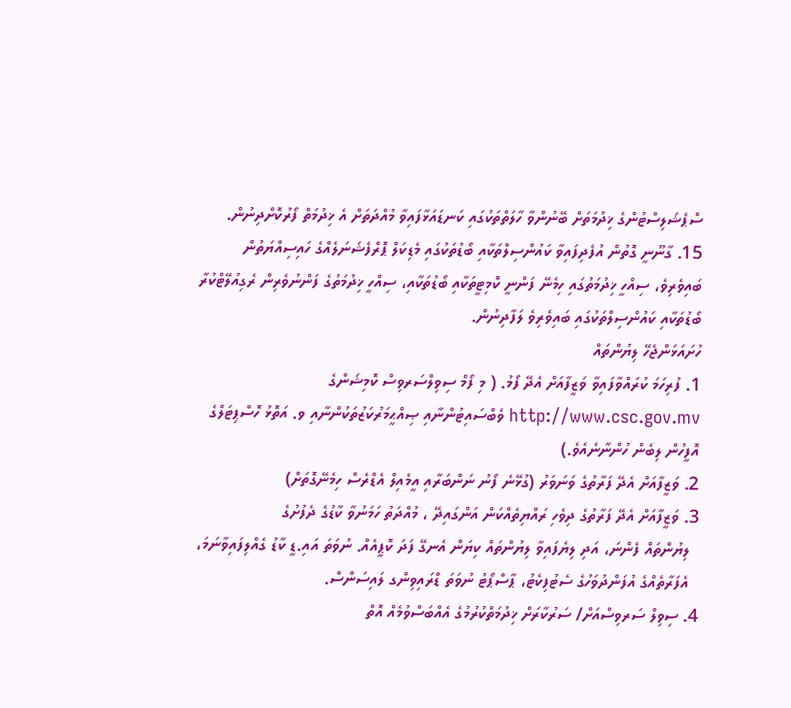ސްޕެޝަލިސްޓުންގެ ޚިދުމަތަށް ބޭނުންވާ ހާލަތްތަކުގައި ކަނޑައަޅާފައިވާ މުއްދަތަށް އެ ޚިދުމަތް ފޯރުކޮށްދިނުން.
15. ގާނޫނީ ގޮތުން އުފެދިފައިވާ ކައުންސިލްތަކާއި ބޯޑުތަކުގައި މެޑިކަލް ޕޮރްފެޝަނަލެއްގެ ހައިސިއްޔަތުން ބައިވެރިވެ، ސިއްހީ ޚިދުމަތުގައި ހިމެނޭ ފަންނީ ކޮމިޓީތަކާއި ބޯޑުތަކާއި، ސިއްހީ ޚިދުމަތުގެ ފަންނުވެރިން ރެގިއުލޭޓްކުރާ ބޯޑުތަކާއި ކައުންސިލްތަކުގައި ބައިވެރިވެ ލަފާދިނުން.
ހުށައަޅަންޖެހޭ ލިޔުންތައް
1. ފުރިހަމަ ކުރައްވާފައިވާ ވަޒީފާއަށް އެދޭ ފޯމު. ( މި ފޯމް ސިވިލްސަރވިސް ކޮމިޝަންގެ http://www.csc.gov.mv ވެބްސައިޓުންނާއި ޞިއްޙީމަރުކަޒުތަކުންނާއި ވ. އަތޮޅު ހޮސްޕިޓަލްގެ އޮފީހުން ލިބެން ހުންނާނެއެވެ.)
2. ވަޒީފާއަށް އެދޭ ފަރާތުގެ ވަނަވަރު (ގުޅޭނެ ފޯނު ނަންބަރާއި އީމެއިލް އެޑްރެސް ހިމެނޭގޮތަށް)
3. ވަޒީފާއަށް އެދޭ ފަރާތުގެ ދިވެހި ރައްޔިތެއްކަން އަންގައިދޭ ، މުއްދަތު ހަމަނުވާ ކާޑުގެ ދެފުށުގެ
  ލިޔުންތައް ފެންނަ، އަދި ލިޔެފައިވާ ލިޔުންތައް ކިޔަން އެނގޭ ފަދަ ކޮޕީއެއް. ނުވަތަ އައި.ޑީ ކާޑު ގެއްލިފައިވާނަމަ،
  އެފަރާތެއްގެ އުފަންދުވަހުގެ ސެޓުފިކެޓު، ޕާސްޕޯޓު ނުވަތަ ޑްރައިވިންގ ލައިސަންސް.
4. ސިވިލް ސަރވިސްއަށް/ ސަރުކާރަށް ޚިދުމަތްކުރުމުގެ އެއްބަސްވުމެއް އޮތް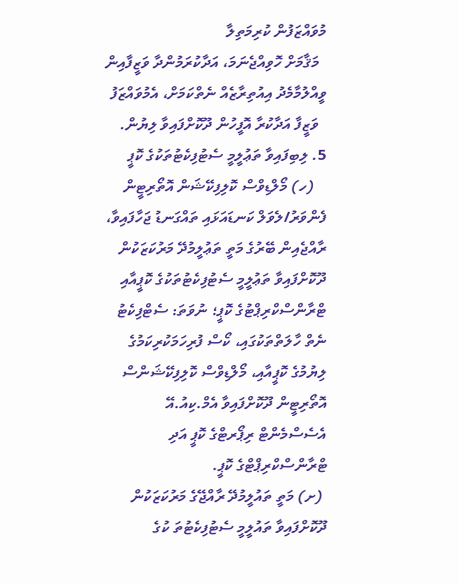މުވައްޒަފުން ކުރިމަތިލާ
  މަޤާމަށް ހޮވިއްޖެނަމަ، އަދާކުރަމުންދާ ވަޒީފާއިން ވީއްލުމާމެދު އިއުތިރާޒެއް ނެތްކަމަށް، އެމުވައްޒަފު
  ވަޒީފާ އަދާކުރާ އޮފީހުން ދޫކޮށްފައިވާ ލިޔުން.
5. ލިބިފައިވާ ތަޢުލީމީ ސެޓުފިކެޓުތަކުގެ ކޮޕީ
   (ހ) މޯލްޑިވްސް ކޮލިފިކޭޝަން އޮތޯރިޓީން ފެންވަރު/ލެވަލް ކަނޑައަޅައި ތައްގަނޑު ޖަހާފައިވާ، ރާއްޖެއިން ބޭރުގެ މަތީ ތަޢުލީމުދޭ މަރުކަޒަކުން ދޫކޮށްފައިވާ ތަޢުލީމީ ސެޓުފިކެޓުތަކުގެ ކޮޕީއާއި ޓްރާންސްކްރިޕްޓުގެ ކޮޕީ؛ ނުވަތަ: ސެޓްފިކެޓު ނެތް ހާލަތްތަކުގައި، ކޯސް ފުރިހަމަކުރިކަމުގެ ލިޔުމުގެ ކޮޕީއާއި، މޯލްޑިވްސް ކޮލިފިކޭޝަންސް އޮތޯރިޓީން ދޫކޮށްފައިވާ އެމް.ކިއު.އޭ އެސެސްމެންޓް ރިޕޯރޓްގެ ކޮޕީ އަދި ޓްރާންސްކްރިޕްޓްގެ ކޮޕީ.
 (ށ) މަތީ ތައުލީމުދޭ ރާއްޖޭގެ މަރުކަޒަކުން ދޫކޮށްފައިވާ ތައުލީމީ ސެޓުފިކެޓުތަ ކުގެ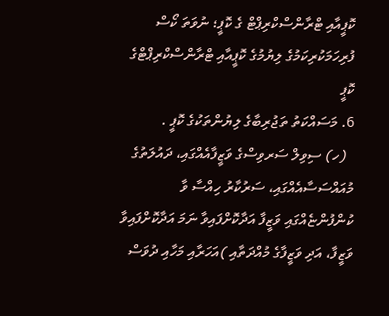ކޮޕީއާއި ޓްރާންސްކްރިޕްޓް ގެ ކޮޕީ؛ ނުވަތަ ކޯސް ފުރިހަމަކުރިކަމުގެ ލިޔުމުގެ ކޮޕީއާއި ޓްރާންސްކްރިޕްޓްގެ ކޮޕީ
6. މަސައްކަތު ތަޖުރިބާގެ ލިޔުންތަކުގެ ކޮޕީ .
  (ހ) ސިވިލް ސަރވިސްގެ ވަޒީފާއެއްގައި، ދައުލަތުގެ މުއައްސަސާއެއްގައި، ސަރުކާރު ހިއްސާ ވާ ކުންފުންޏެއްގައި ވަޒީފާ އަދާކޮށްފައިވާ ނަމަ އަދާކޮށްފައިވާ ވަޒީފާ، އަދި ވަޒީފާގެ މުއްދަތާއި )އަހަރާއި މަހާއި ދުވަސް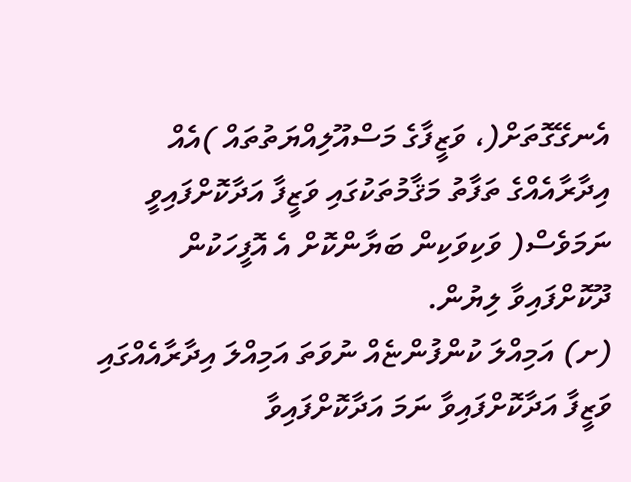އެނގޭގޮތަށް(، ވަޒީފާގެ މަސްއޫލިއްޔަތުތައް )އެއް އިދާރާއެއްގެ ތަފާތު މަޤާމުތަކުގައި ވަޒީފާ އަދާކޮށްފައިވީ ނަމަވެސް( ވަކިވަކިން ބަޔާންކޮށް އެ އޮފީހަކުން ދޫކޮށްފައިވާ ލިޔުން.
(ށ) އަމިއްލަ ކުންފުންޏެއް ނުވަތަ އަމިއްލަ އިދާރާއެއްގައި ވަޒީފާ އަދާކޮށްފައިވާ ނަމަ އަދާކޮށްފައިވާ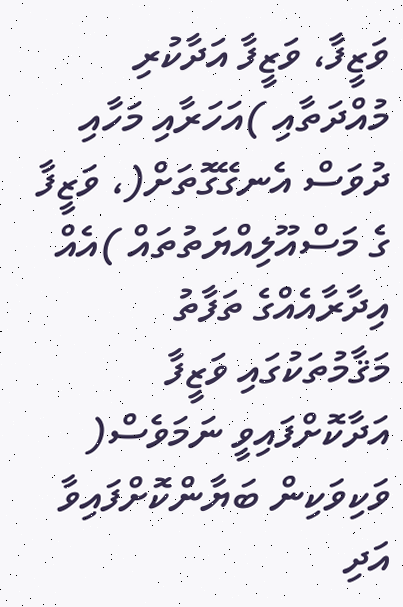ވަޒީފާ، ވަޒީފާ އަދާކުރި މުއްދަތާއި )އަހަރާއި މަހާއި ދުވަސް އެނގޭގޮތަށް(، ވަޒީފާ ގެ މަސްއޫލިއްޔަތުތައް )އެއް އިދާރާއެއްގެ ތަފާތު މަޤާމުތަކުގައި ވަޒީފާ އަދާކޮށްފައިވީ ނަމަވެސް( ވަކިވަކިން ބަޔާންކޮށްފައިވާ އަދި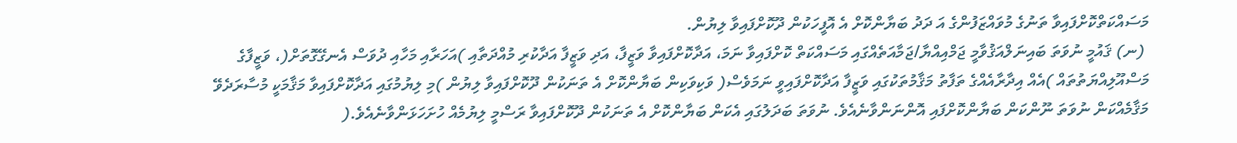މަސައްކަތްކޮށްފައިވާ ތަނުގެ މުވައްޒަފުންގެ އަ ދަދު ބަޔާންކޮށް އެ އޮފީހަކުން ދޫކޮށްފައިވާ ލިޔުން.
 (ނ) ޤައުމީ ނުވަތަ ބައިނަލްއަޤުވާމީ ޖަމްއިއްޔާ/ޖަމާއަތެއްގައި މަސައްކަތް ކޮށްފައިވާ ނަމަ، އަދާކޮށްފައިވާ ވަޒީފާ، އަދި ވަޒީފާ އަދާކުރި މުއްދަތާއި )އަހަރާއި މަހާއި ދުވަސް އެނގޭގޮތަށް(، ވަޒީފާގެ މަސްއޫލިއްޔަތުތައް )އެއް އިދާރާއެއްގެ ތަފާތު މަޤާމުތަކުގައި ވަޒީފާ އަދާކޮށްފައިވީ ނަމަވެސް( ވަކިވަކިން ބަޔާންކޮށް އެ ތަނަކުން ދޫކޮށްފައިވާ ލިޔުން )މި ލިޔުމުގައި އަދާކޮށްފައިވާ މަޤާމަކީ މުސާރަދެވޭ މަޤާމެއްކަން ނުވަތަ ނޫންކަން ބަޔާންކޮށްފައި އޮންނަންވާނެއެވެ. ނުވަތަ ބަދަލުގައި އެކަން ބަޔާންކޮށް އެ ތަނަކުން ދޫކޮށްފައިވާ ރަސްމީ ލިޔުމެއް ހުށަހަޅަންވާނެއެވެ.(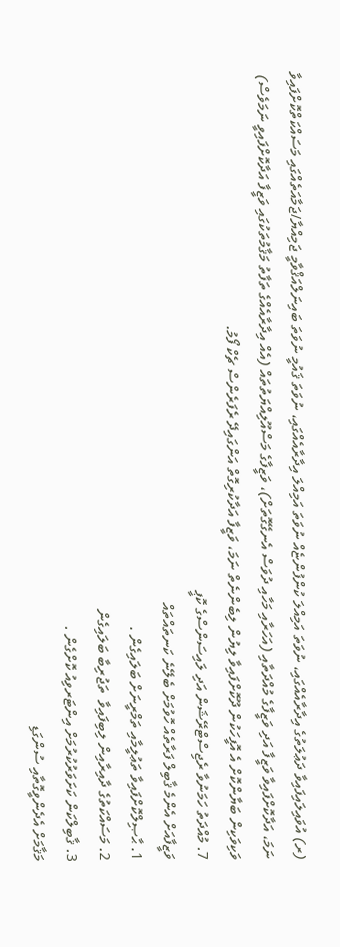(ރ) އުވައިލައިފައިވާ ދަޢުލަތުގެ އިދާރާއެއްގައި، ނުވަތަ އަމިއްލަ ކުންފުންޏެއް ނުވަތަ އަމިއްލަ އިދާރާއެއްގައި، ނުވަތަ ޤައުމީ ނުވަތަ ބައިނަލްއަޤްވާމީ ޖަމިއްޔާ/ޖަމާއަތެއްގައި މަސައްކަތްކޮށްފައިވާ ނަމަ، އަދާކޮށްފައިވާ ވަޒީފާ އަދި ވަޒީފާގެ މުއްދަތާއި (އަހަރާއި މަހާއި ދުވަސް އެނގޭގޮތަށް)، ވަޒީފާގެ މަސްއޫލިއްޔަތުތައް (އެއް އިދާރާއެއްގެ ތަފާތު މަޤާމުތަކުގައި ވަޒީފާ އަދާކޮށްފައިވީ ނަމަވެސް) ވަކިވަކިން ބަޔާންކޮށް އެ އޮފީހަކުން ދޫކޮށްފައިވާ ލިޔުން ލިބެންނެތް ނަމަ، ވަޒީފާ އަދާކުރިގޮތް އަންގައިދޭ ރެފަރެންސް ޗެކް ފޯމު.
7. މުއްދަތު ހަމަނުވާ ރެޖިސްޓްރޭޝަން އަދި ލައިސަންސްގެ ކޮޕީ
ވަޒީފާއަށް އެންމެ ޤާބިލް ފަރާތެއް ހޮވުމަށް ބެލޭނެ ކަނތައްތައް
1. ޙާޞިލްކޮށްފައިވާ ތަޢުލީމާއި ތަމްރީނަށް ބަލައިގެން .
2. މަސައްކަތުގެ ދާއިރާއިން ލިބިފައިވާ  ތަޖުރިބާ ބަލައިގެން
3. ޤާބިލްކަން ކަށަވަރުކުރުމަށް އިންޓަރވިއު ކޮށްގެން .
މަޤާމަށް އެދެންވީގޮތާއި ސުންގަޑި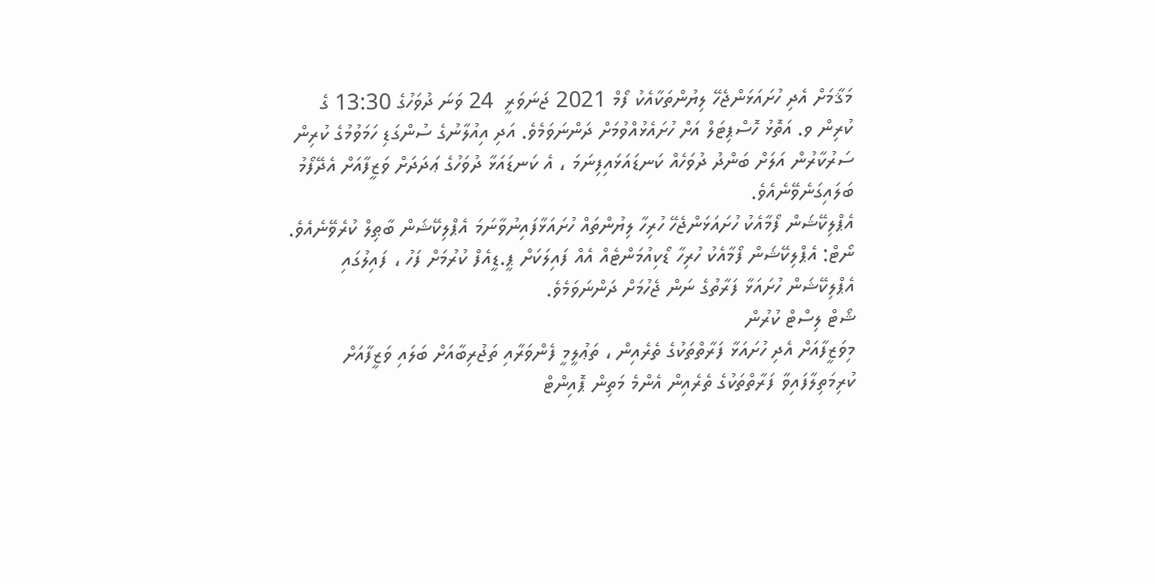މަޤާމަށް އެދި ހުށައަޅަންޖެހޭ ލިޔުންތަކާއެކު ފޯމް 2021 ޖަނަވަރީ  24 ވަނަ ދުވަހުގެ 13:30 ގެ ކުރިން ވ. އަތޮޅު ހޮސްޕިޓަލް އަށް ހުށައެޅުއްވުމަށް ދަންނަވަމެވެ. އަދި އިއުލާނުގެ ސުންގަޑި ހަމަވުމުގެ ކުރިން ސަރުކާރުން އަލަށް ބަންދު ދުވަހެއް ކަނޑައަޅައިފިނަމަ ، އެ ކަނޑައަޅާ ދުވަހުގެ ޢަދަދަށް ވަޒީފާއަށް އެދޭފޯމު ބަލައިގަނެވޭނެއެވެ.
އެޕްލިކޭޝަން ފޯމާއެކު ހުށައަޅަންޖެހޭ ހުރިހާ ލިޔުންތައް ހުށައަޅާފައިނުވާނަމަ އެޕްލިކޭޝަން ބާޠިލް ކުރެވޭނެއެވެ.
ނޯޓް: އެޕްލިކޭޝަން ފޯމާއެކު ހުރިހާ ޑޯކިއުމަންޓެއް އެއް ފައިލަކަށް ޕީ.ޑީއެފް ކުރުމަށް ފަހު ، ފައިލުގައި އެޕްލިކޭޝަން ހުށައަޅާ ފަރާތުގެ ނަން ޖެހުމަށް ދަންނަވަމެވެ.
ޝޯޓް ލިސްޓް ކުރުން
މިވަޒީފާއަށް އެދި ހުށައަޅާ ފަރާތްތަކުގެ ތެރެއިން ، ތަޢުލީމީ ފެންވަރާއި ތަޖުރިބާއަށް ބަލައި ވަޒީފާއަށް ކުރިމަތިލާފައިވާ ފަރާތްތަކުގެ ތެރެއިން އެންމެ މަތިން ޕޮއިންޓް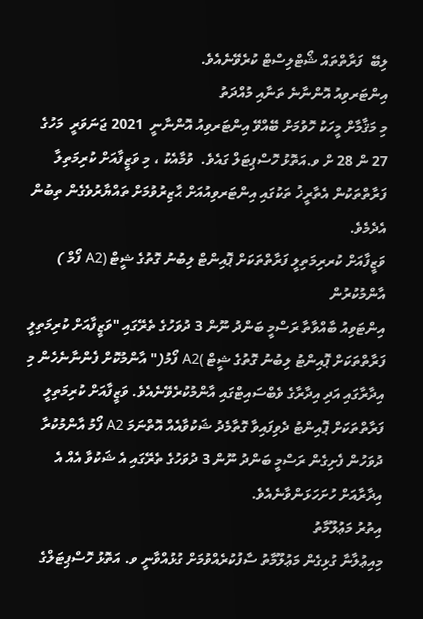ލިބޭ  ފަރާތްތައް ޝޯޓްލިސްޓް ކުރެވޭނެއެވެ.
އިންޓަރވިއު އޮންނާނެ ތަނާއި މުއްދަތު
މި މަޤާމާށް މީހަކު ހޮވުމަށް ބޭއްވޭ އިންޓަރވިއު އޮންނާނީ  2021 ޖަނަވަރީ  މަހުގެ  27 ން 28 ށް ވ.އަތޮޅު ހޮސްޕިޓަލް ގައެވެ.  ވުމާއެކު ، މި ވަޒީފާއަށް ކުރިމަތިލާ ފަރާތްތަކުން އެތާރީޚު ތަކުގައި އިންޓަރވިއުއަށް ޙާޒިރުވުމަށް ތައްޔާރުވެގެން ތިބުން އެދެމެވެ.
ވަޒީފާއަށް ކުރރިމަތިލީ ފަރާތްތަކަށް ޕޮއިންޓް ލިބުނު ގޮތުގެ ޝީޓް (A2 ފޯމް ) އާންމުކުރުން
އިންޓަވިއު ބާއްވާތާ ރަސްމީ ބަންދު ނޫން 3 ދުވަހުގެ ތެރޭގައި "ވަޒީފާއަށް ކުރިމަތިލީ ފަރާތްތަކަށް ޕޮއިންޓު ލިބުނު ގޮތުގެ ޝީޓް )A2 ފޯމު(" އާންމުކޮށް ފެންނާނެހެން މި އިދާރާގައި އަދި އިދާރާގެ ވެބްސައިޓްގައި އާންމުކުރެވޭނެއެވެ. ވަޒީފާއަށް ކުރިމަތިލީ ފަރާތްތަކަށް ޕޮއިންޓު ދެވިފައިވާ ގޮތާމެދު ޝަކުވާއެއް އޮތްނަމަ A2 ފޯމު އާންމުކުރާ ދުވަހުން ފެށިގެން ރަސްމީ ބަންދު ނޫން 3 ދުވަހުގެ ތެރޭގައި އެ ޝަކުވާ އެއް އެ އިދާރާއަށް ހުށަހަޅަންވާނެއެވެ.
އިތުރު މަޢުލޫމާތު
މިއިޢުލާނާ ގުޅިގެން މަޢުލޫމާތު ސާފުކުރެއްވުމަށް ގުޅުއްވާނީ ވ. އަތޮޅު ހޮސްޕިޓަލްގެ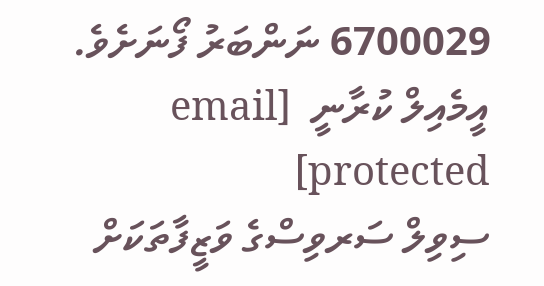6700029 ނަންބަރު ފޯނަށެވެ. އީމެއިލް ކުރާނީ  [email protected]
ސިވިލް ސަރވިސްގެ ވަޒީފާތަކަށް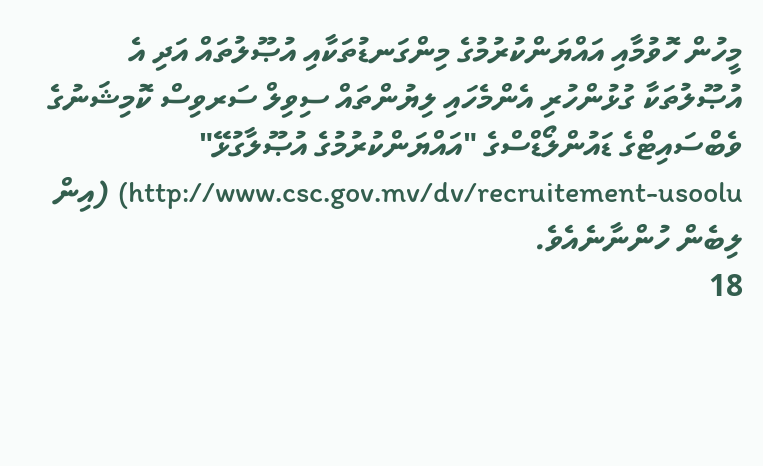މީހުން ހޮވުމާއި އައްޔަންކުރުމުގެ މިންގަނޑުތަކާއި އުޞޫލުތައް އަދި އެ އުޞޫލުތަކާ ގުޅުންހުރި އެންމެހައި ލިޔުންތައް ސިވިލް ސަރވިސް ކޮމިޝަނުގެ ވެބްސައިޓްގެ ޑައުންލޯޑްސްގެ "އައްޔަންކުރުމުގެ އުޞޫލާގުޅޭ" http://www.csc.gov.mv/dv/recruitement-usoolu) (އިން ލިބެން ހުންނާނެއެވެ.
18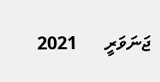ޖަނަވަރީ      2021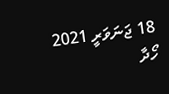18 ޖަނަވަރީ 2021
ހޯދާ